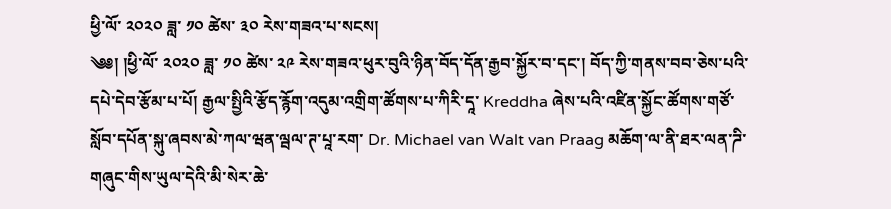ཕྱི་ལོ་ ༢༠༢༠ ཟླ་ ༡༠ ཚེས་ ༣༠ རེས་གཟའ་པ་སངས།
༄༅། །ཕྱི་ལོ་ ༢༠༢༠ ཟླ་ ༡༠ ཚེས་ ༢༩ རེས་གཟའ་ཕུར་བུའི་ཉིན་བོད་དོན་རྒྱབ་སྐྱོར་བ་དང་། བོད་ཀྱི་གནས་བབ་ཅེས་པའི་དཔེ་དེབ་རྩོམ་པ་པོ། རྒྱལ་སྤྱིའི་རྩོད་རྙོག་འདུམ་འགྲིག་ཚོགས་པ་ཀིརི་དཱ་ Kreddha ཞེས་པའི་འཛིན་སྐྱོང་ཚོགས་གཙོ་སློབ་དཔོན་སྐུ་ཞབས་མེ་ཀལ་ཝན་ལྦལ་ཊ་པཱ་རག་ Dr. Michael van Walt van Praag མཆོག་ལ་ནི་ཐར་ལན་ཌི་གཞུང་གིས་ཡུལ་དེའི་མི་སེར་ཆེ་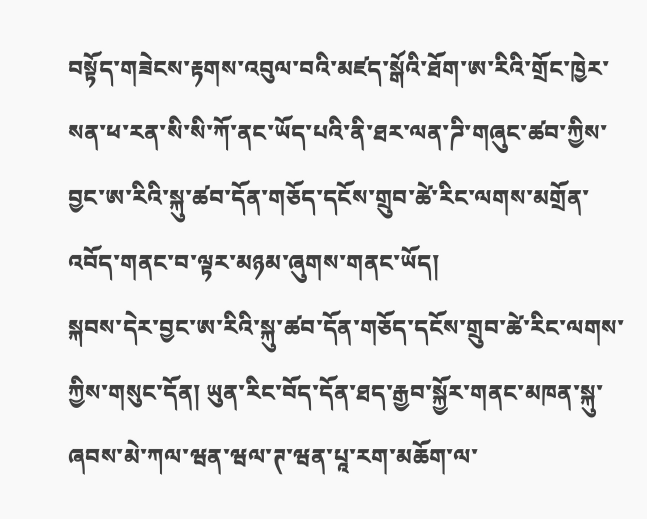བསྟོད་གཟེངས་རྟགས་འབུལ་བའི་མཛད་སྒོའི་ཐོག་ཨ་རིའི་གྲོང་ཁྱེར་སན་ཕ་རན་སི་སི་ཀོ་ནང་ཡོད་པའི་ནི་ཐར་ལན་ཌི་གཞུང་ཚབ་ཀྱིས་བྱང་ཨ་རིའི་སྐུ་ཚབ་དོན་གཅོད་དངོས་གྲུབ་ཚེ་རིང་ལགས་མགྲོན་འབོད་གནང་བ་ལྟར་མཉམ་ཞུགས་གནང་ཡོད།
སྐབས་དེར་བྱང་ཨ་རིའི་སྐུ་ཚབ་དོན་གཅོད་དངོས་གྲུབ་ཚེ་རིང་ལགས་ཀྱིས་གསུང་དོན། ཡུན་རིང་བོད་དོན་ཐད་རྒྱབ་སྐྱོར་གནང་མཁན་སྐུ་ཞབས་མེ་ཀལ་ཝན་ཝལ་ཊ་ཝན་པཱ་རག་མཆོག་ལ་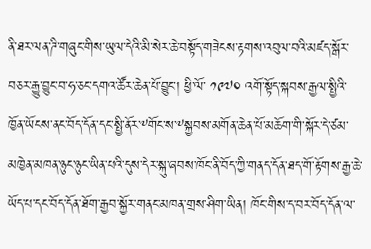ནི་ཐར་ལན་ཌི་གཞུང་གིས་ཡུལ་དེའི་མི་སེར་ཆེ་བསྟོད་གཟེངས་རྟགས་འབུལ་བའི་མཛད་སྒོར་བཅར་རྒྱུ་བྱུང་བ་ཧ་ཅང་དགའ་ཚོར་ཆེན་པོ་བྱུང་། ཕྱི་ལོ་ ༡༩༧༠ འགོ་སྟོད་སྐབས་རྒྱལ་སྤྱིའི་ཁྱོན་ཡོངས་ནང་བོད་དོན་དང་སྤྱི་ནོར་༸གོང་ས་༸སྐྱབས་མགོན་ཆེན་པོ་མཆོག་གི་སྐོར་དེ་ཙམ་མཁྱེན་མཁན་ཉུང་ཉུང་ཡིན་པའི་དུས་དེར་སྐུ་ཞབས་ཁོང་ནི་བོད་ཀྱི་གནད་དོན་ཐད་གོ་རྟོགས་རྒྱ་ཆེ་ཡོད་པ་དང་བོད་དོན་ཐོག་རྒྱབ་སྐྱོར་གནང་མཁན་གྲས་ཤིག་ཡིན། ཁོང་གིས་ད་བར་བོད་དོན་ལ་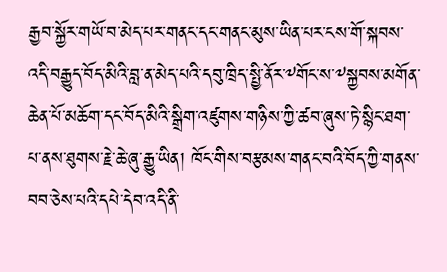རྒྱབ་སྐྱོར་གཡོ་བ་མེད་པར་གནང་དང་གནང་མུས་ཡིན་པར་ངས་གོ་སྐབས་འདི་བརྒྱུད་བོད་མིའི་བླ་ན་མེད་པའི་དབུ་ཁྲིད་སྤྱི་ནོར་༸གོང་ས་༸སྐྱབས་མགོན་ཆེན་པོ་མཆོག་དང་བོད་མིའི་སྒྲིག་འཛུགས་གཉིས་ཀྱི་ཚབ་ཞུས་ཏེ་སྙིང་ཐག་པ་ནས་ཐུགས་རྗེ་ཆེ་ཞུ་རྒྱུ་ཡིན། ཁོང་གིས་བརྩམས་གནང་བའི་བོད་ཀྱི་གནས་བབ་ཅེས་པའི་དཔེ་དེབ་འདི་ནི་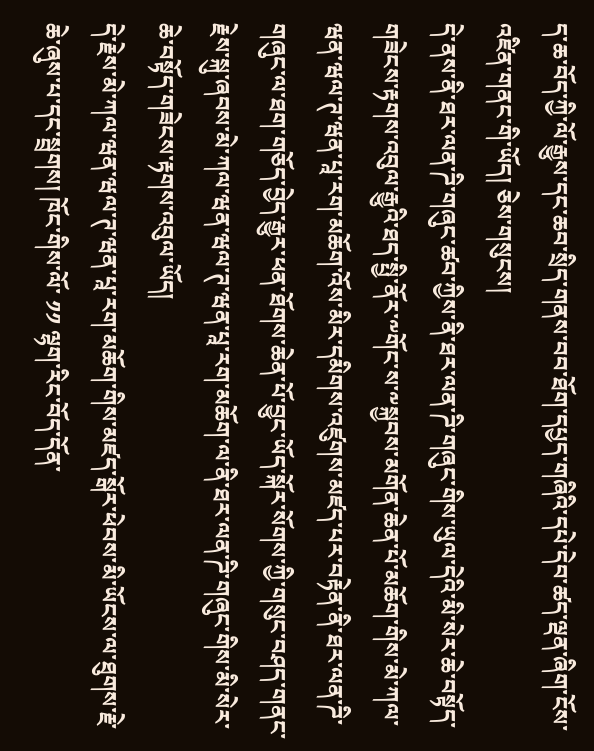ད་ཆ་བོད་ཀྱི་ལོ་རྒྱུས་དང་ཆབ་སྲིད་གནས་བབ་ཐོག་དཔྱད་གཞིའི་དཔེ་དེབ་ཚད་ལྡན་ཞིག་ངོས་འཛིན་གནང་གི་ཡོད། ཅེས་གསུངས།
དེ་ནས་ནི་ཐར་ལན་ཌི་གཞུང་ཚབ་ཀྱིས་ནི་ཐར་ལན་ཌི་གཞུང་གིས་ཡུལ་དེའི་མི་སེར་ཆེ་བསྟོད་གཟེངས་རྟགས་འབུལ་རྒྱུའི་ཐད་སྤྱི་ནོར་༸གོང་ས་༸སྐྱབས་མགོན་ཆེན་པོ་མཆོག་གིས་མེ་ཀལ་ཝན་ཝལ་ཊ་ཝན་པཱ་རག་མཆོག་འོས་མིར་དམིགས་འཛུགས་མཛད་པར་བརྟེན་ནི་ཐར་ལན་ཌི་གཞུང་ལ་ཐག་གཅོད་བྱེད་རྒྱུར་ཕན་ཐོགས་ཆེན་པོ་བྱུང་ཡོད་སྐོར་སོགས་ཀྱི་གསུང་བཤད་གནང་རྗེས་སྐུ་ཞབས་མེ་ཀལ་ཝན་ཝལ་ཊ་ཝན་པཱ་རག་མཆོག་ལ་ནི་ཐར་ལན་ཌི་གཞུང་གིས་མི་སེར་ཆེ་བསྟོད་གཟེངས་རྟགས་འབུལ་ཡོད།
དེ་རྗེས་མེ་ཀལ་ཝན་ཝལ་ཊ་ཝན་པཱ་རག་མཆོག་གིས་མཛད་སྒོར་ཕེབས་མི་ཡོངས་ལ་ཐུགས་རྗེ་ཆེ་ཞུས་པ་དང་སྦྲགས། ཁོང་གིས་ལོ་ ༡༡ ལྷག་རིང་བོད་དོན་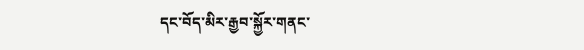དང་བོད་མིར་རྒྱབ་སྐྱོར་གནང་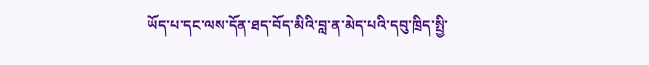ཡོད་པ་དང་ལས་དོན་ཐད་བོད་མིའི་བླ་ན་མེད་པའི་དབུ་ཁྲིད་སྤྱི་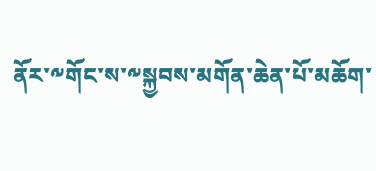ནོར་༸གོང་ས་༸སྐྱབས་མགོན་ཆེན་པོ་མཆོག་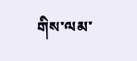གིས་ལམ་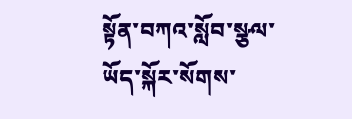སྟོན་བཀའ་སློབ་སྩལ་ཡོད་སྐོར་སོགས་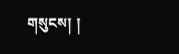གསུངས། །